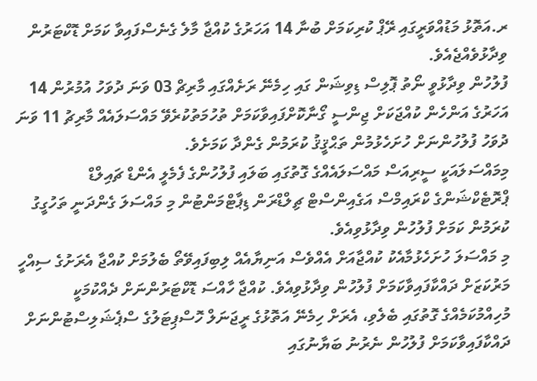ރ.އަތޮޅު މަޑުއްވަރީގައި ރޭޕް ކުރިކަމަށް ބުނާ 14 އަހަރުގެ ކުއްޖާ މާލެ ގެނެސްފައިވާ ކަމަށް ޑޮކްޓަރުން ވިދާޅުވެއްޖެއެވެ.
ފުލުހުން ވިދާޅުވީ ނޯތު ޕޮލިސް ޑިވިޝަން ގައި ހިމެނޭ ރަށެއްގައި މާރިޗް 03 ވަނަ ދުވަހު އުމުރުން 14 އަހަރުގެ އަންހެން ކުއްޖަކަށް ޖިންސީ ގޯނާކޮށްފައިވާކަމަށް ތުހުމަތުކުރެވޭ މައްސަލައެއް މާރިޗު 11 ވަނަ ދުވަހު ފުލުހުންނަށް ހުށަހެޅުމުން ތަޙްޤީޤު ކުރަމުން ގެންދާ ކަމަށެވެ.
މިމައްސަލައަކީ ސީރިއަސް މައްސަލައެއްގެ ގޮތުގައި ބަލައި ފުލުހުންގެ ފެމެލީ އެންޑް ޗައިލްޑް ޕްރޮޓެކްޝަންގެ ކްރައިމްސް އަގެއިންސްޓް ޗިލްޑްރަން ޑިޕާޓްމަންޓުން މި މައްސަލަ ގެންދަނީ ތަހުގީގު ކުރަމުން ކަމަށް ފުލުހުން ވިދާޅުވިއެވެ.
މި މައްސަލަ ހުށަހެޅުމާއެކު ކުއްޖާއަށް އެއްވެސް އަނިޔާއެއް ލިބިފައިވޭތޯ ބެލުމަށް ކުއްޖާ އެރަށުގެ ސިއްހީ މަރުކަޒަށް ދައްކާފައިވާކަމަށް ފުލުހުން ވިދާޅުވިއެވެ. ކުއްޖާ ހާއްސަ ޑޮކްޓަރުންނަށް ދެއްކުމަކީ މުހިއްމުކަމެއްގެ ގޮތުގައި ބެލެވި، އެރަށް ހިމެނޭ އަތޮޅުގެ ރީޖަނަލް ހޮސްޕިޓަލުގެ ސްޕެޝަލިސްޓުންނަށް ދައްކާފައިވާކަމަށް ފުލުހުން ނެރުނު ބަޔާނުގައި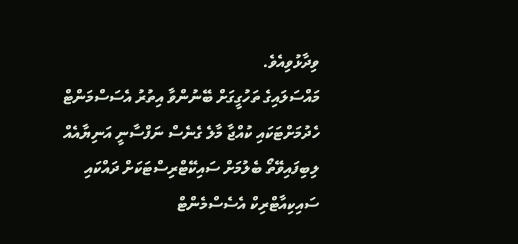ވިދާޅުވިއެވެ.
މައްސަލައިގެ ތަހުގީގަށް ބޭނުންވާ އިތުރު އެސަސްމަންޓް ހެދުމަށްޓަކައި ކުއްޖާ މާލެ ގެނެސް ނަފްސާނީ އަނިޔާއެއް ލިބިފައިވޭތޯ ބެލުމަށް ސައިކޭޓްރިސްޓަކަށް ދައްކައި ސައިކިއާޓްރިކް އެސެސްމެންޓް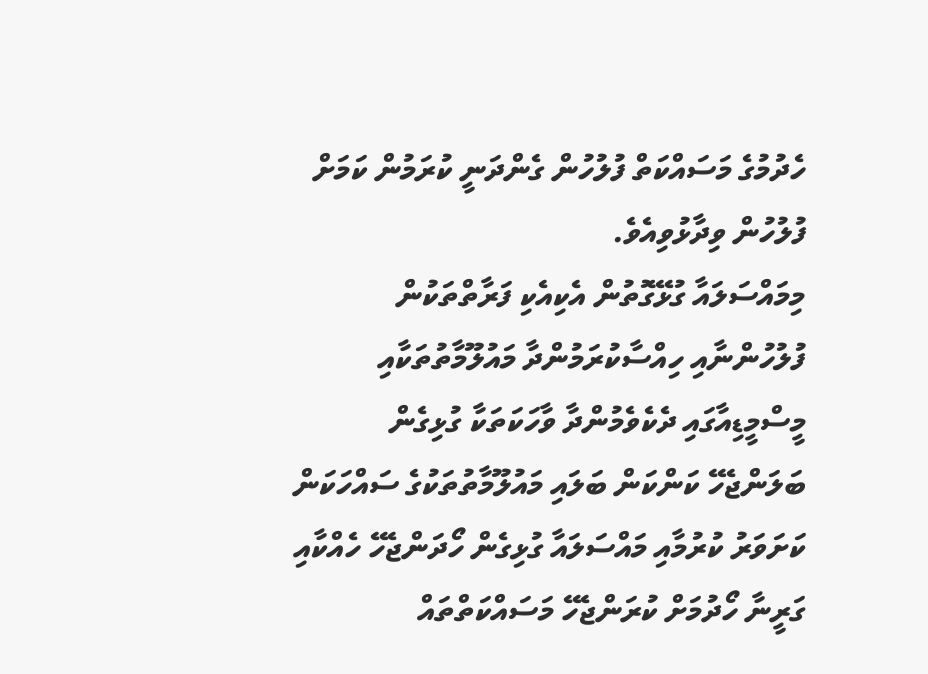ހެދުމުގެ މަސައްކަތް ފުލުހުން ގެންދަނީ ކުރަމުން ކަމަށް ފުލުހުން ވިދާޅުވިއެވެ.
މިމައްސަލައާ ގުޅޭގޮތުން އެކިއެކި ފަރާތްތަކުން ފުލުހުންނާއި ހިއްސާކުރަމުންދާ މައުލޫމާތުތަކާއި މީސްމީޑިއާގައި ދެކެވެމުންދާ ވާހަކަތަކާ ގުޅިގެން ބަލަންޖެހޭ ކަންކަން ބަލައި މައުލޫމާތުތަކުގެ ސައްހަކަން ކަށަވަރު ކުރުމާއި މައްސަލައާ ގުޅިގެން ހޯދަންޖެހޭ ހެއްކާއި ގަރީނާ ހޯދުމަށް ކުރަންޖެހޭ މަސައްކަތްތައް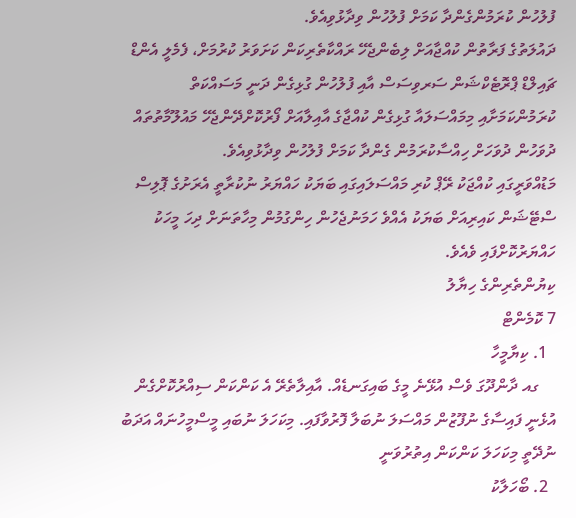ފުލުހުން ކުރަމުންގެންދާ ކަމަށް ފުލުހުން ވިދާޅުވިއެވެ.
ދައުލަތުގެ ފަރާތުން ކުއްޖާއަށް ލިބެންޖެހޭ ރައްކާތެރިކަން ކަށަވަރު ކުރުމަށް، ފެމެލީ އެންޑް ޗައިލްޑް ޕްރޮޓެކްޝަން ސަރވިސަސް އާއި ފުލުހުން ގުޅިގެން ދަނީ މަސައްކަތް ކުރަމުންކަމަށާއި މިމައްސަލައާ ގުޅިގެން ކުއްޖާގެ އާއިލާއަށް ފޯރުކޮށްދޭންޖެހޭ މައުލޫމާތުތައް ދުވަހުން ދުވަހަށް ހިއްސާކުރަމުން ގެންދާ ކަމަށް ފުލުހުން ވިދާޅުވިއެވެ.
މަޑުއްވަރީގައި ކުއްޖަކު ރޭޕް ކުރި މައްސަލައިގައި ބަޔަކު ހައްޔަރު ނުކުރާތީ އެރަށުގެ ޕޮލިސް ސްޓޭޝަން ކައިރިއަށް ބަޔަކު އެއްވެ ހަމަނުޖެހުން ހިންގުމުން މިހާތަނަށް ދިހަ މީހަކު ހައްޔަރުކޮށްފައި ވެއެވެ.
ކިޔުންތެރިންގެ ހިޔާލު
7 ކޮމެންޓް
  1. ކިޔާމީހާ
    ގއ ދާންދޫގަ ވެސް އުޅޭނެ މީގެ ބައިގަނޑެއް. އާއިލާތެރޭ އެ ކަންކަން ސިއްރުކޮށްގެން އުޅެނީ ފައިސާގެ ނުފޫޒުން މައްސަލަ ނުބަލާ ފޮރުވާފައި. މިކަހަލަ ނުބައި މީސްމީހުނައް އަދަބު ނުދޭތީ މިކަހަލަ ކަންކަން އިތުރުވަނީ
  2. ބޯހަލާކު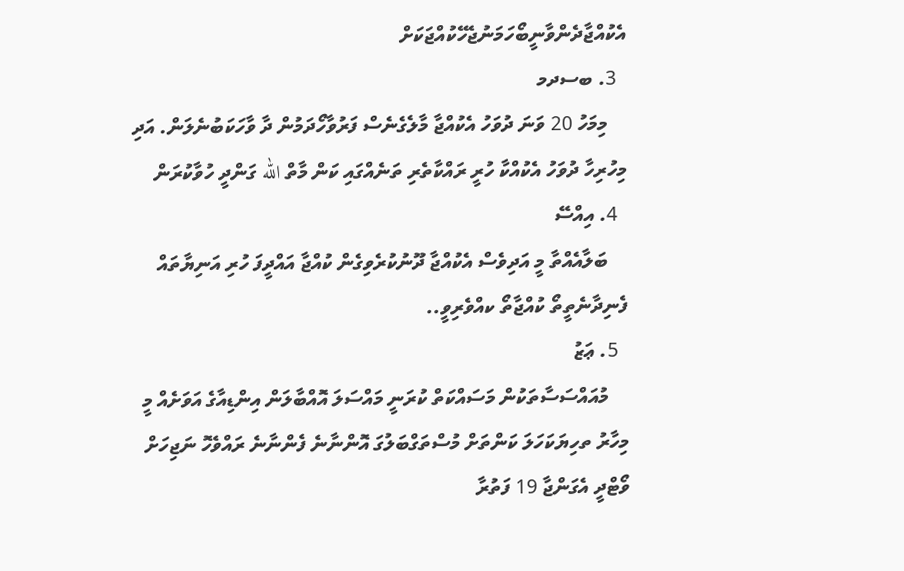އެކުއްޖާދެންވާނީބޯހަމަނުޖެހޭކުއްޖަކަށް
  3. ބސދމ
    މިމަހު 20 ވަނަ ދުވަހު އެކުއްޖާ މާލެގެނެސް ފަރުވާހޯދަމުން ދާ ވާހަކަބުނެލަން. އަދި މިހުރިހާ ދުވަހު އެކުއްކާ ހުރީ ރައްކާތެރި ތަނެއްގައި ކަން މާތް الله ގަންދީ ހުވާކުރަން
  4. އިއްސޭ
    ބަލާއެއްތާ މީ އަދިވެސް އެކުއްޖާ ދޫނުކުރެވިގެން ކުއްޖާ އައްދީފަ ހުރި އަނިޔާތައް ފެނިދާނެތީތޯ ކުއްޖާތޯ ކއްވެރިވީ..
  5. ޢަޒު
    މުއައްސަސާތަކުން މަސައްކަތް ކުރަނީ މައްސަލަ އޮއްބާލަން އިންޑިއާގެ އަވަށެއް މީ މިހާރު ތހިޔަކަހަލަ ކަންތަށް މުސްތަގްބަލުގަ އޮންނާނެ ފެންނާނެ ރައްވެހޮ ނަޖިހަށް ވޯޓްދީ އެގަންޖާ 19 ފަތުރާ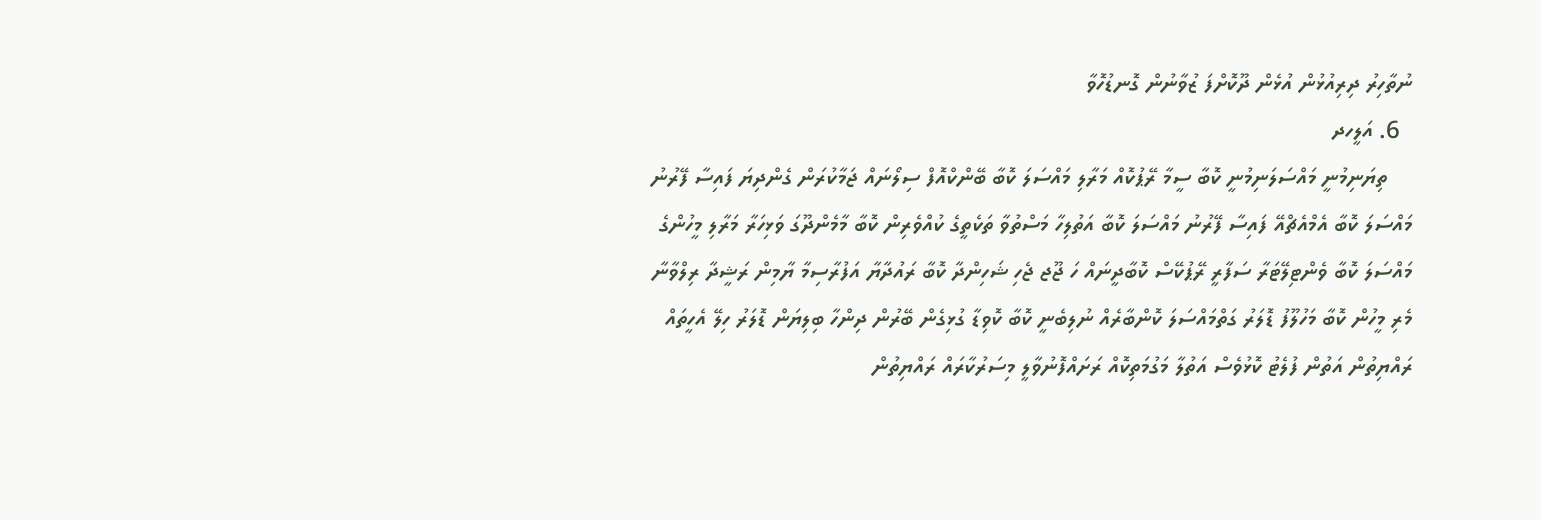ނުތާހިރު ދިރިއުޅުން އުޅެން ދޫކޮށްފަ ޒުވާނުން ގޮނޑުހޮވާ
  6. އަލީހދ
    ތިޔަނިމުނީ މައްސަލަނިމުނީ ކޮބާ ސީމާ ރޭޕުކޮއް މަރާލި މައްސަލަ ކޮބާ ބޭންކްއޮފް ސިލޯނައް ޖަމާކުރަން ގެންދިޔަ ފައިސާ ފޭރުނު މައްސަލަ ކޮބާ އެމްއެޗްއޭ ފައިސާ ފޭރުނު މައްސަލަ ކޮބާ އަތުލިހާ މަސްތުވާ ތަކެތީގެ ކުއްވެރިން ކޮބާ މާމެންދޫގަ ވަޅިހަރާ މަރާލި މީހުންގެ މައްސަލަ ކޮބާ ވެންޓިލޭޓަރާ ސަފާރީ ރޭޕުކޭސް ކޮބާދީނައް ހަ ޖޫޖ ޖެހި ޝަހިންދާ ކޮބާ ރައުދާޔާ އަފުރާސިމާ ޔާމިން ރަޝީދާ ރިލްވާނާ މެރި މީހުން ކޮބާ މަހުލޫފު ޑޮލަރު ގަތްމައްސަލަ ކޮންބާރެއް ނުލިބެނީ ކޮބާ ކޮވިޑާ ގުޅިގެން ބޭރުން ދިންހާ ބިލިޔަން ޑޮލަރު ހިލޭ އެހީތައް ރައްޔިތުން އަތުން ފުލެޓު ކޮޅުވެސް އަތުލާ މަގުމަތިކޮއް ރަށައްފޮނުވާލީ މިސަރުކާރައް ރައްޔިތުން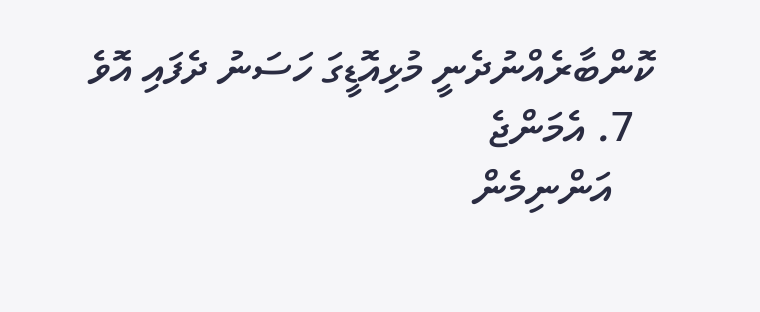ކޮންބާރެއްނުދެނީ މުޅިއޮޑީގަ ހަސަނު ދެފައި އޮވެ
  7. އެމަންޖެ
    އަންނިމެން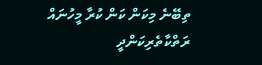ތިބޭނެ މިކަން ކަން ކުރާ މީހުނައް ރަތްކާތެރިކަންދީ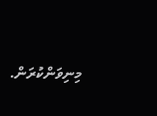މިނިވަންކުރަން.